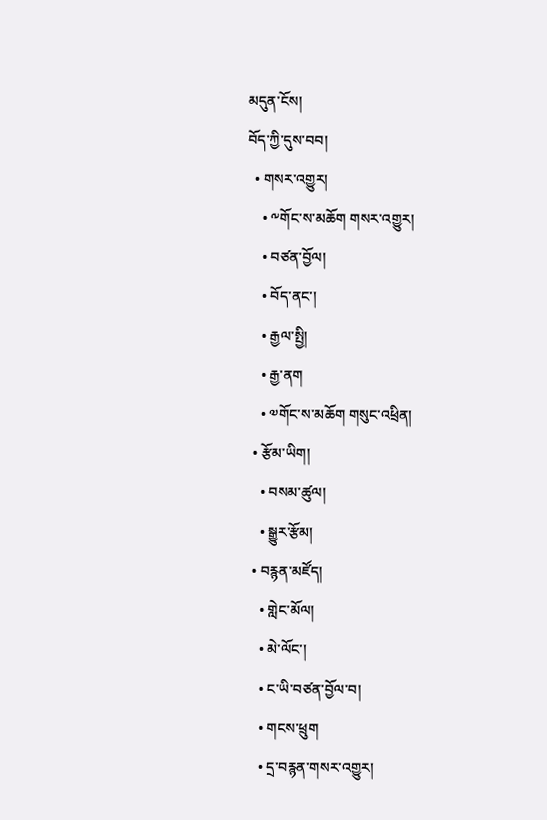མདུན་ངོས།
བོད་ཀྱི་དུས་བབ།
  • གསར་འགྱུར།
    • ༸གོང་ས་མཆོག གསར་འགྱུར།
    • བཙན་བྱོལ།
    • བོད་ནང་།
    • རྒྱལ་སྤྱི།
    • རྒྱ་ནག
    • ༧གོང་ས་མཆོག གསུང་འཕྲིན།
  • རྩོམ་ཡིག།
    • བསམ་ཚུལ།
    • སྒྱུར་རྩོམ།
  • བརྙན་མཛོད།
    • གླེང་མོལ།
    • མེ་ལོང་།
    • ང་ཡི་བཙན་བྱོལ་བ།
    • གངས་ཕྲུག
    • དྲ་བརྙན་གསར་འགྱུར།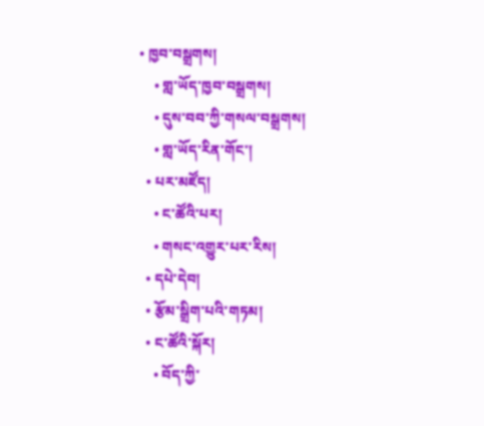• ཁྱབ་བསྒྲགས།
    • གླ་ཡོད་ཁྱབ་བསྒྲགས།
    • དུས་བབ་ཀྱི་གསལ་བསྒྲགས།
    • གླ་ཡོད་རིན་གོང་།
  • པར་མཛོད།
    • ང་ཚོའི་པར།
    • གསང་འགྱུར་པར་རིས།
  • དཔེ་དེབ།
  • རྩོམ་སྒྲིག་པའི་གཏམ།
  • ང་ཚོའི་སྐོར།
    • བོད་ཀྱི་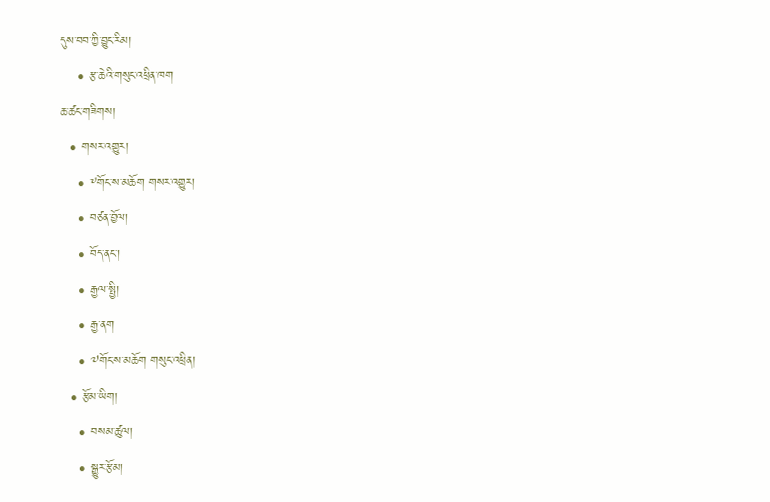དུས་བབ་ཀྱི་བྱུང་རིམ།
    • རྩ་ཆེའི་གསུང་འཕྲིན་ཁག
ཆ་ཚང་གཟིགས།
  • གསར་འགྱུར།
    • ༸གོང་ས་མཆོག གསར་འགྱུར།
    • བཙན་བྱོལ།
    • བོད་ནང་།
    • རྒྱལ་སྤྱི།
    • རྒྱ་ནག
    • ༧གོང་ས་མཆོག གསུང་འཕྲིན།
  • རྩོམ་ཡིག།
    • བསམ་ཚུལ།
    • སྒྱུར་རྩོམ།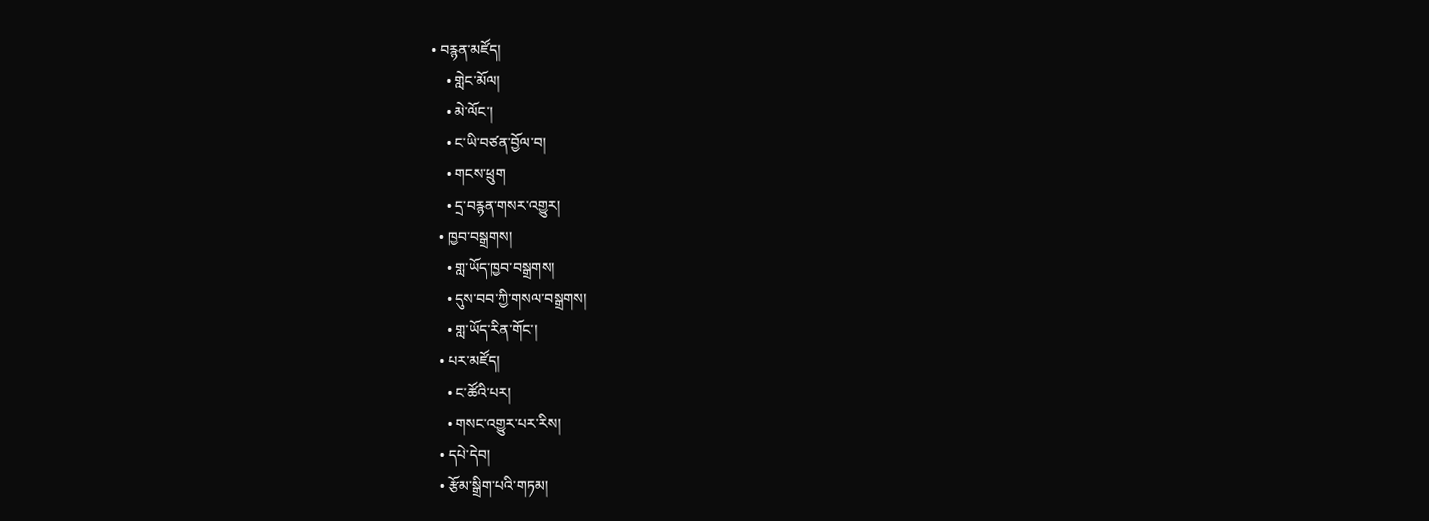• བརྙན་མཛོད།
    • གླེང་མོལ།
    • མེ་ལོང་།
    • ང་ཡི་བཙན་བྱོལ་བ།
    • གངས་ཕྲུག
    • དྲ་བརྙན་གསར་འགྱུར།
  • ཁྱབ་བསྒྲགས།
    • གླ་ཡོད་ཁྱབ་བསྒྲགས།
    • དུས་བབ་ཀྱི་གསལ་བསྒྲགས།
    • གླ་ཡོད་རིན་གོང་།
  • པར་མཛོད།
    • ང་ཚོའི་པར།
    • གསང་འགྱུར་པར་རིས།
  • དཔེ་དེབ།
  • རྩོམ་སྒྲིག་པའི་གཏམ།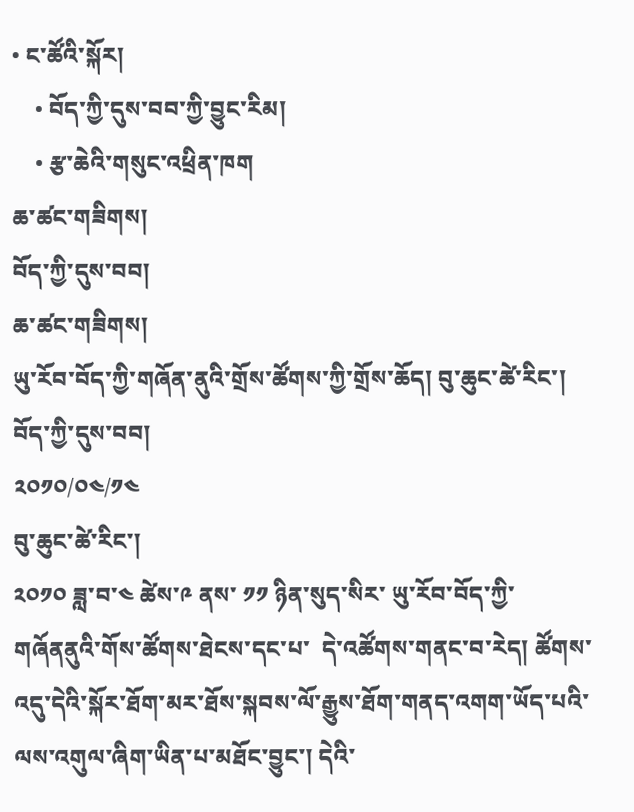• ང་ཚོའི་སྐོར།
    • བོད་ཀྱི་དུས་བབ་ཀྱི་བྱུང་རིམ།
    • རྩ་ཆེའི་གསུང་འཕྲིན་ཁག
ཆ་ཚང་གཟིགས།
བོད་ཀྱི་དུས་བབ།
ཆ་ཚང་གཟིགས།
ཡུ་རོབ་བོད་ཀྱི་གཞོན་ནུའི་གྲོས་ཚོགས་ཀྱི་གྲོས་ཆོད། བུ་ཆུང་ཚེ་རིང་།
བོད་ཀྱི་དུས་བབ།
༢༠༡༠/༠༤/༡༤
བུ་ཆུང་ཚེ་རིང་།
༢༠༡༠ ཟླ་བ་༤ ཚེས་༩ ནས་ ༡༡ ཉིན་སུད་སིར་ ཡུ་རོབ་བོད་ཀྱི་གཞོནནུའི་གོས་ཚོགས་ཐེངས་དང་པ་  དེ་འཚོགས་གནང་བ་རེད། ཚོགས་འདུ་དེའི་སྐོར་ཐོག་མར་ཐོས་སྐབས་ལོ་རྒྱུས་ཐོག་གནད་འགག་ཡོད་པའི་ལས་འགུལ་ཞིག་ཡིན་པ་མཐོང་བྱུང་། དེའི་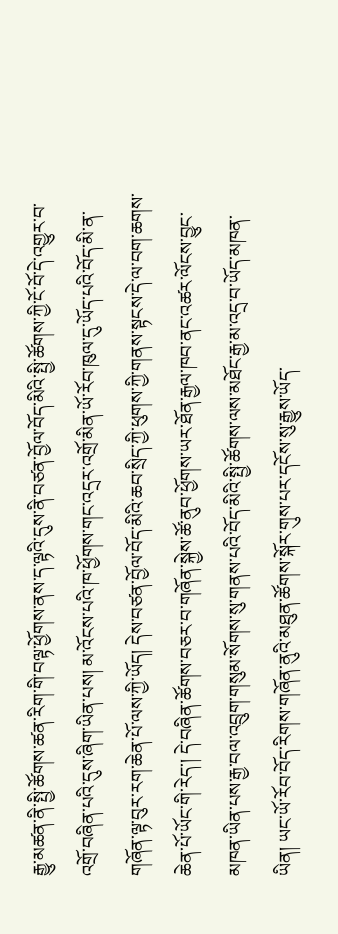རྒྱུ་མཚན་ནི་སྤྱི་ཚོགས་ཚན་རིག་གི་བལྟ་ཕྱོགས་ནས་ད་ལྟའི་དུས་ནི་བཙན་བྱོལ་བོད་མིའི་སྤྱི་ཚོགས་ཀྱི་ངོ་བོ་དེ་འགྱུར་བ་འགྲོ་བཞིན་པའི་དུས་ཞིག་ཡིན་པས། མ་འོངས་པའི་ཁ་ཕྱོགས་གང་འདྲར་འགྲོ་མིན་ཡོ་རོབ་ཁུལ་དུ་ཡོད་པའི་བོད་མི་ན་གཞོན་ལྟ་བུར་རག་ཆེན་པོ་ལས་ཀྱི་ཡོད། དེས་བཙན་བྱོལ་བོད་མིའི་ཆབ་སྲིད་ཀྱི་ཕུགས་ཀྱི་གནས་སྟངས་དེ་ལ་བག་ཆགས་ཆེན་པོ་ཡོང་གི་རེད་། དེ་བཞིན་ཚོགས་བཅར་བ་གཞོན་སྐྱེས་ཚོ་ནུབ་ཕྱོགས་ཡར་ཐོན་རྒྱལ་ཁབ་ནང་འཚར་ལོངས་བྱུང་མཁན་ཡིན་པས་རྒྱ་བལ་འབྲུག་གསུམ་སོགས་སུ་གནས་པའི་བོད་མིའི་སྤྱི་ཚོགས་ལས་མཐོང་རྒྱ་མ་འདྲ་བ་ཡོད་མཁན་ཡིན། ཡང་ཡོ་རོབ་བོད་རིགས་གཞོན་ནུའི་མཐུན་ཚོགས་སྐོར་གུས་པར་དངོས་སུ་རྒྱུས་ཡོད་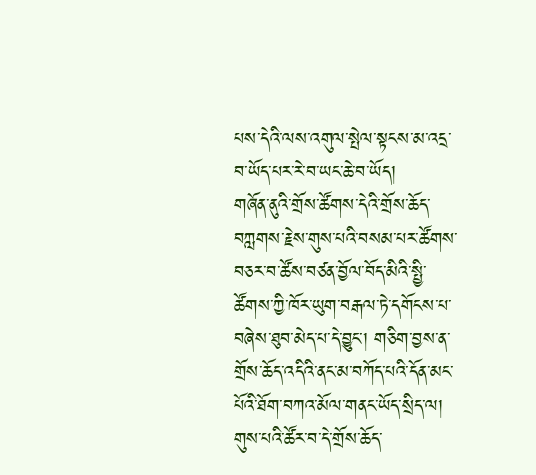པས་དེའི་ལས་འགུལ་སྤེལ་སྟངས་མ་འདྲ་བ་ཡོད་པར་རེ་བ་ཡང་ཆེ་བ་ཡོད།
གཞོན་ནུའི་གྲོས་ཚོགས་དེའི་གྲོས་ཆོད་བཀླགས་རྗེས་གུས་པའི་བསམ་པར་ཚོགས་བཅར་བ་ཚོས་བཙན་བྱོལ་བོད་མིའི་སྤྱི་ཚོགས་ཀྱི་ཁོར་ཡུག་བརྒལ་ཏེ་དགོངས་པ་བཞེས་ཐུབ་མེད་པ་དེ་བྱུང་། གཅིག་བྱས་ན་གྲོས་ཆོད་འདིའི་ནང་མ་བཀོད་པའི་དོན་མང་པོའི་ཐོག་བཀའ་མོལ་གནང་ཡོད་སྲིད་ལ། གུས་པའི་ཚོར་བ་དེ་གྲོས་ཆོད་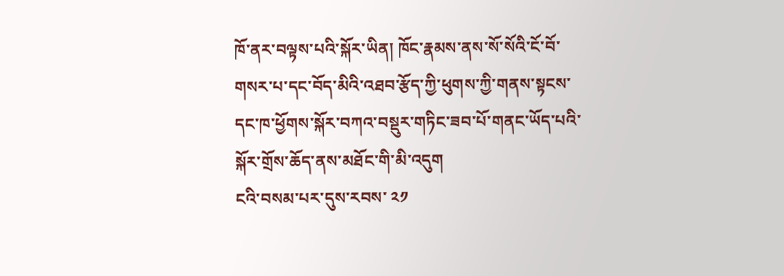ཁོ་ནར་བལྟས་པའི་སྐོར་ཡིན། ཁོང་རྣམས་ནས་སོ་སོའི་ངོ་བོ་གསར་པ་དང་བོད་མིའི་འཐབ་རྩོད་ཀྱི་ཕུགས་ཀྱི་གནས་སྟངས་དང་ཁ་ཕྱོགས་སྐོར་བཀའ་བསྡུར་གཏིང་ཟབ་པོ་གནང་ཡོད་པའི་སྐོར་གྲོས་ཆོད་ནས་མཐོང་གི་མི་འདུག
ངའི་བསམ་པར་དུས་རབས་ ༢༡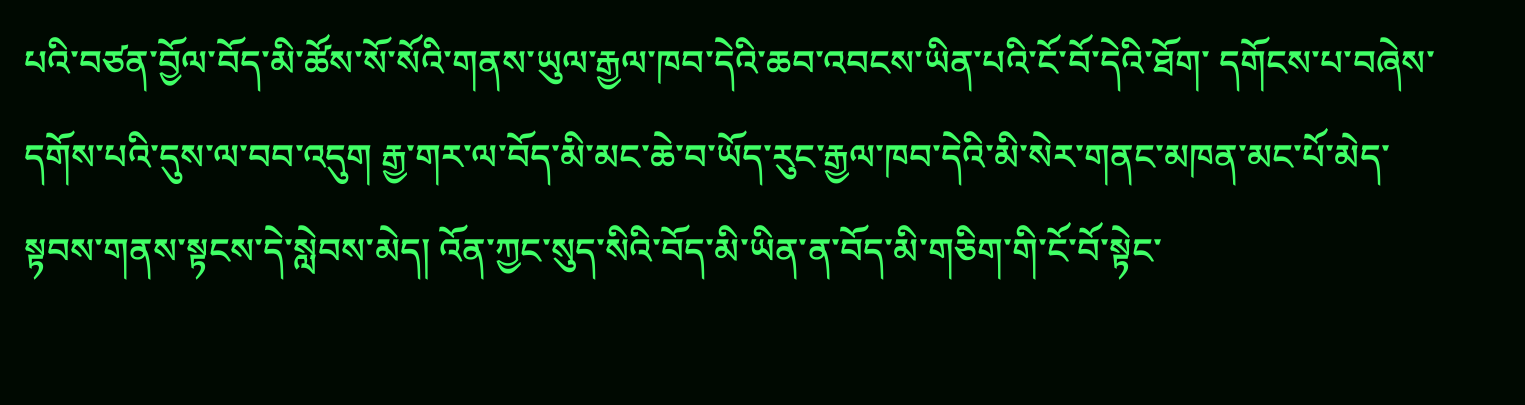པའི་བཙན་བྱོལ་བོད་མི་ཚོས་སོ་སོའི་གནས་ཡུལ་རྒྱལ་ཁབ་དེའི་ཆབ་འབངས་ཡིན་པའི་ངོ་བོ་དེའི་ཐོག་ དགོངས་པ་བཞེས་དགོས་པའི་དུས་ལ་བབ་འདུག རྒྱ་གར་ལ་བོད་མི་མང་ཆེ་བ་ཡོད་རུང་རྒྱལ་ཁབ་དེའི་མི་སེར་གནང་མཁན་མང་པོ་མེད་ སྟབས་གནས་སྟངས་དེ་སླེབས་མེད། འོན་ཀྱང་སུད་སིའི་བོད་མི་ཡིན་ན་བོད་མི་གཅིག་གི་ངོ་བོ་སྟེང་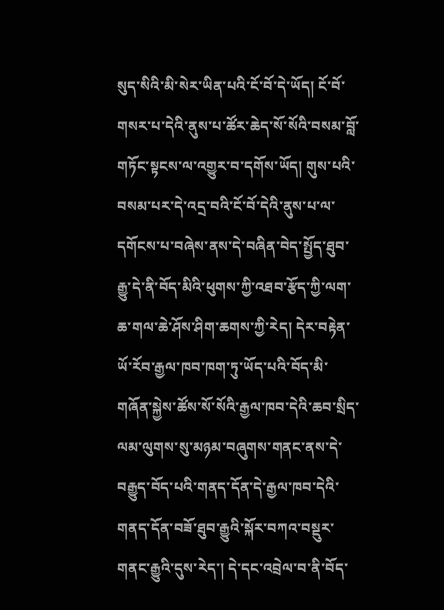སུད་སིའི་མི་སེར་ཡིན་པའི་ངོ་བོ་དེ་ཡོད། ངོ་བོ་གསར་པ་དེའི་ནུས་པ་ཚོར་ཆེད་སོ་སོའི་བསམ་བློ་གཏོང་སྟངས་ལ་འགྱུར་བ་དགོས་ཡོད། གུས་པའི་བསམ་པར་དེ་འདྲ་བའི་ངོ་བོ་དེའི་ནུས་པ་ལ་དགོངས་པ་བཞེས་ནས་དེ་བཞིན་བེད་སྤྱོད་ཐུབ་རྒྱུ་དེ་ནི་བོད་མིའི་ཕུགས་ཀྱི་འཐབ་རྩོད་ཀྱི་ལག་ཆ་གལ་ཆེ་ཤོས་ཤིག་ཆགས་ཀྱི་རེད། དེར་བརྟེན་ཡོ་རོབ་རྒྱལ་ཁབ་ཁག་ཏུ་ཡོད་པའི་བོད་མི་གཞོན་སྐྱེས་ཚོས་སོ་སོའི་རྒྱལ་ཁབ་དེའི་ཆབ་སྲིད་ལམ་ལུགས་སུ་མཉམ་བཞུགས་གནང་ནས་དེ་བརྒྱུད་བོད་པའི་གནད་དོན་དེ་རྒྱལ་ཁབ་དེའི་གནད་དོན་བཟོ་ཐུབ་རྒྱུའི་སྐོར་བཀའ་བསྡུར་གནང་རྒྱུའི་དུས་རེད་། དེ་དང་འབྲེལ་བ་ནི་བོད་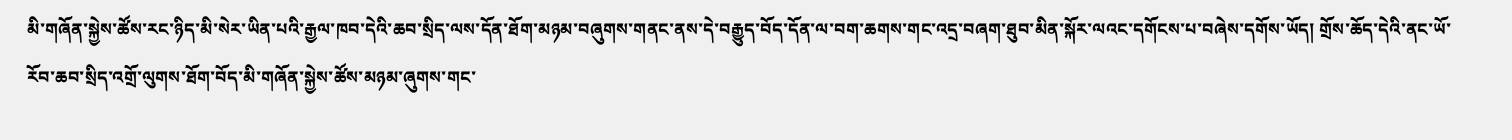མི་གཞོན་སྐྱེས་ཚོས་རང་ཉིད་མི་སེར་ཡིན་པའི་རྒྱལ་ཁབ་དེའི་ཆབ་སྲིད་ལས་དོན་ཐོག་མཉམ་བཞུགས་གནང་ནས་དེ་བརྒྱུད་བོད་དོན་ལ་བག་ཆགས་གང་འདྲ་བཞག་ཐུབ་མིན་སྐོར་ལའང་དགོངས་པ་བཞེས་དགོས་ཡོད། གྲོས་ཆོད་དེའི་ནང་ཡོ་རོབ་ཆབ་སྲིད་འགྲོ་ལུགས་ཐོག་བོད་མི་གཞོན་སྐྱེས་ཚོས་མཉམ་ཞུགས་གང་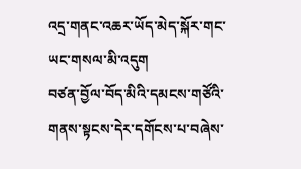འདྲ་གནང་འཆར་ཡོད་མེད་སྐོར་གང་ཡང་གསལ་མི་འདུག
བཙན་བྱོལ་བོད་མིའི་དམངས་གཙོའི་གནས་སྟངས་དེར་དགོངས་པ་བཞེས་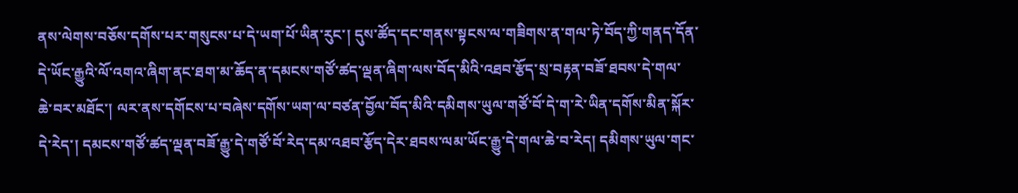ནས་ལེགས་བཅོས་དགོས་པར་གསུངས་པ་དེ་ཡག་པོ་ཡིན་རུང་། དུས་ཚོད་དང་གནས་སྟངས་ལ་གཟིགས་ན་གལ་ཏེ་བོད་ཀྱི་གནད་དོན་དེ་ཡོང་རྒྱུའི་ལོ་འགའ་ཞིག་ནང་ཐག་མ་ཆོད་ན་དམངས་གཙོ་ཚད་ལྡན་ཞིག་ལས་བོད་མིའི་འཐབ་རྩོད་སྲ་བརྟན་བཟོ་ཐབས་དེ་གལ་ཆེ་བར་མཐོང་། ལར་ནས་དགོངས་པ་བཞེས་དགོས་ཡག་ལ་བཙན་བྱོལ་བོད་མིའི་དམིགས་ཡུལ་གཙོ་བོ་དེ་ག་རེ་ཡིན་དགོས་མིན་སྐོར་དེ་རེད་། དམངས་གཙོ་ཚད་ལྡན་བཟོ་རྒྱུ་དེ་གཙོ་བོ་རེད་དམ་འཐབ་རྩོད་དེར་ཐབས་ལམ་ཡོང་རྒྱུ་དེ་གལ་ཆེ་བ་རེད། དམིགས་ཡུལ་གང་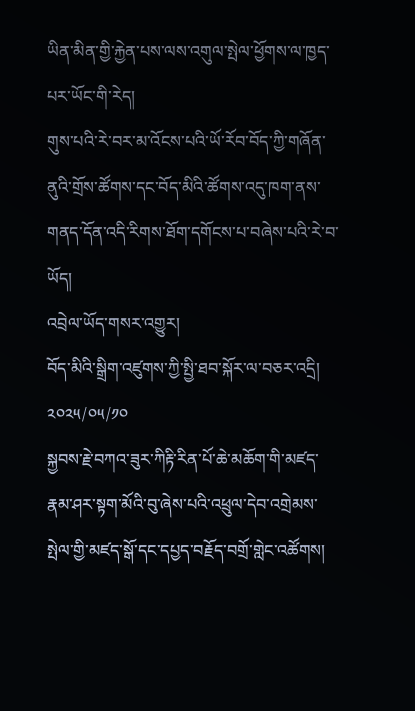ཡིན་མིན་གྱི་རྐྱེན་པས་ལས་འགུལ་སྤེལ་ཕྱོགས་ལ་ཁྱད་པར་ཡོང་གི་རེད།
གུས་པའི་རེ་བར་མ་འོངས་པའི་ཡོ་རོབ་བོད་ཀྱི་གཞོན་ནུའི་གྲོས་ཚོགས་དང་བོད་མིའི་ཚོགས་འདུ་ཁག་ནས་གནད་དོན་འདི་རིགས་ཐོག་དགོངས་པ་བཞེས་པའི་རེ་བ་ཡོད།
འབྲེལ་ཡོད་གསར་འགྱུར།
བོད་མིའི་སྒྲིག་འཛུགས་ཀྱི་སྤྱི་ཐབ་སྐོར་ལ་བཅར་འདྲི།
༢༠༢༥/༠༥/༡༠
སྐྱབས་རྗེ་བཀའ་ཟུར་ཀིརྟི་རིན་པོ་ཆེ་མཆོག་གི་མཛད་རྣམ་ཤར་སྟག་མོའི་བུ་ཞེས་པའི་འཕྲུལ་དེབ་འགྲེམས་སྤེལ་གྱི་མཛད་སྒོ་དང་དཔྱད་བརྗོད་བགྲོ་གླེང་འཚོགས།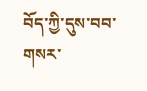བོད་ཀྱི་དུས་བབ་གསར་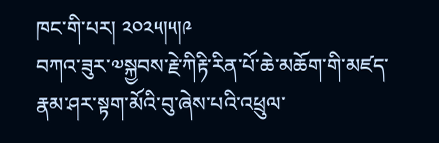ཁང་གི་པར། ༢༠༢༥།༥།༩
བཀའ་ཟུར་༧སྐྱབས་རྗེ་ཀིརྟི་རིན་པོ་ཆེ་མཆོག་གི་མཛད་རྣམ་ཤར་སྟག་མོའི་བུ་ཞེས་པའི་འཕྲུལ་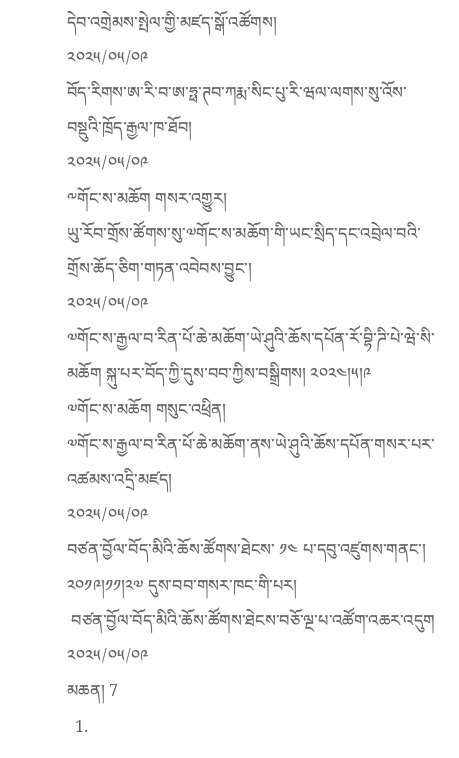དེབ་འགྲེམས་སྤེལ་གྱི་མཛད་སྒོ་འཚོགས།
༢༠༢༥/༠༥/༠༩
བོད་རིགས་ཨ་རི་བ་ཨ་ཧྥ་ཊབ་ཀརྨ་སིང་པུ་རི་ཝལ་ལགས་སུ་འོས་བསྡུའི་ཁྲོད་རྒྱལ་ཁ་ཐོབ།
༢༠༢༥/༠༥/༠༩
༸གོང་ས་མཆོག གསར་འགྱུར།
ཡུ་རོབ་གྲོས་ཚོགས་སུ་༧གོང་ས་མཆོག་གི་ཡང་སྲིད་དང་འབྲེལ་བའི་གྲོས་ཆོད་ཅིག་གཏན་འབེབས་བྱུང་།
༢༠༢༥/༠༥/༠༩
༧གོང་ས་རྒྱལ་བ་རིན་པོ་ཆེ་མཆོག་ཡེ་ཤུའི་ཆོས་དཔོན་རོ་བྷི་ཌི་པེ་ཝེ་སི་མཆོག སྐུ་པར་བོད་ཀྱི་དུས་བབ་ཀྱིས་བསྒྲིགས། ༢༠༢༤།༥།༩
༧གོང་ས་མཆོག གསུང་འཕྲིན།
༧གོང་ས་རྒྱལ་བ་རིན་པོ་ཆེ་མཆོག་ནས་ཡེ་ཤུའི་ཆོས་དཔོན་གསར་པར་འཚམས་འདྲི་མཛད།
༢༠༢༥/༠༥/༠༩
བཙན་བྱོལ་བོད་མིའི་ཆོས་ཚོགས་ཐེངས་ ༡༤ པ་དབུ་འཛུགས་གནང་། ༢༠༡༩།༡༡།༢༧ དུས་བབ་གསར་ཁང་གི་པར།
 བཙན་བྱོལ་བོད་མིའི་ཆོས་ཚོགས་ཐེངས་བཅོ་ལྔ་པ་འཚོག་འཆར་འདུག
༢༠༢༥/༠༥/༠༩
མཆན། 7
  1.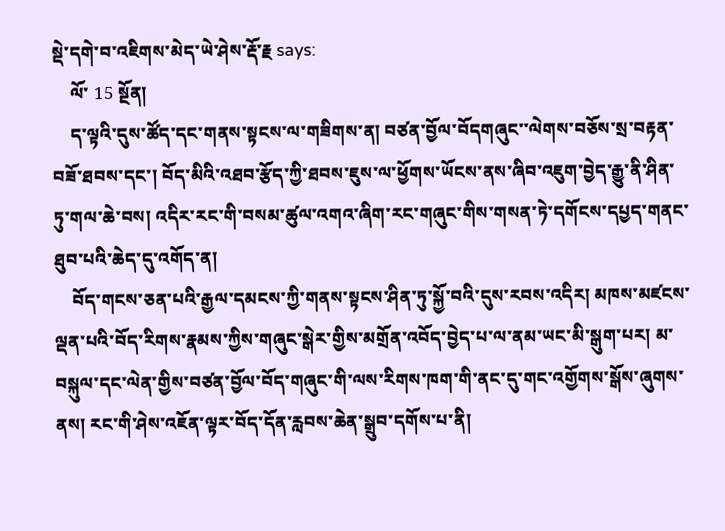སྡེ་དགེ་བ་འཇིགས་མེད་ཡེ་ཤེས་རྡོ་རྗ says:
    ལོ་ 15 སྔོན།
    ད་ལྟའི་དུས་ཚོད་དང་གནས་སྟངས་ལ་གཟིགས་ན། བཙན་བྱོལ་བོདགཞུང་་ལེགས་བཅོས་སྲ་བརྟན་བཟོ་ཐབས་དང་། བོད་མིའི་འཐབ་རྩོད་ཀྱི་ཐབས་ཇུས་ལ་ཕྱོགས་ཡོངས་ནས་ཞིབ་འཇུག་བྱེད་རྒྱུ་ནི་ཤིན་ཏུ་གལ་ཆེ་བས། འདིར་རང་གི་བསམ་ཚུལ་འགའ་ཞིག་རང་གཞུང་གིས་གསན་ཏེ་དགོངས་དཔྱད་གནང་ཐུབ་པའི་ཆེད་དུ་འགོད་ན།
    བོད་གངས་ཅན་པའི་རྒྱལ་དམངས་ཀྱི་གནས་སྟངས་ཤིན་ཏུ་སྐྱོ་བའི་དུས་རབས་འདིར། མཁས་མཛངས་ལྡན་པའི་བོད་རིགས་རྣམས་ཀྱིས་གཞུང་སྒེར་གྱིས་མགྲོན་འབོད་བྱེད་པ་ལ་ནམ་ཡང་མི་སྒུག་པར། མ་བསྐུལ་དང་ལེན་གྱིས་བཙན་བྱོལ་བོད་གཞུང་གི་ལས་རིགས་ཁག་གི་ནང་དུ་གང་འགྱོགས་སྒོས་ཞུགས་ནས། རང་གི་ཤེས་འཇོན་ལྟར་བོད་དོན་རླབས་ཆེན་སྒྲུབ་དགོས་པ་ནི།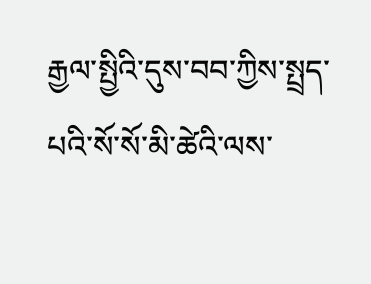རྒྱལ་སྤྱིའི་དུས་བབ་ཀྱིས་སྤྲད་པའི་སོ་སོ་མི་ཚེའི་ལས་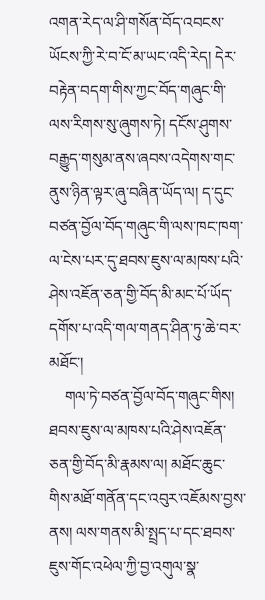འགན་རེད་ལ་ཤི་གསོན་བོད་འབངས་ཡོངས་ཀྱི་རེ་བ་ངོ་མ་ཡང་འདི་རེད། དེར་བརྟེན་བདག་གིས་ཀྱང་བོད་གཞུང་གི་ལས་རིགས་སུ་ཞུགས་ཏེ། དངོས་ཤུགས་བརྒྱུད་གསུམ་ནས་ཞབས་འདེགས་གང་ནུས་ཉིན་ལྟར་ཞུ་བཞིན་ཡོད་ལ། ད་དུང་བཙན་བྱོལ་བོད་གཞུང་གི་ལས་ཁང་ཁག་ལ་ངེས་པར་དུ་ཐབས་ཇུས་ལ་མཁས་པའི་ཤེས་འཇོན་ཅན་གྱི་བོད་མི་མང་པོ་ཡོད་དགོས་པ་འདི་གལ་གནད་ཤིན་ཏུ་ཆེ་བར་མཐོང་།
    གལ་ཏེ་བཙན་བྱོལ་བོད་གཞུང་གིས། ཐབས་ཇུས་ལ་མཁས་པའི་ཤེས་འཇོན་ཅན་གྱི་བོད་མི་རྣམས་ལ། མཐོང་ཆུང་གིས་མཐོ་གནོན་དང་འབུར་འཇོམས་བྱས་ནས། ལས་གནས་མི་སྤྲད་པ་དང་ཐབས་ཇུས་གོང་འཕེལ་ཀྱི་བྱ་འགུལ་སྣ་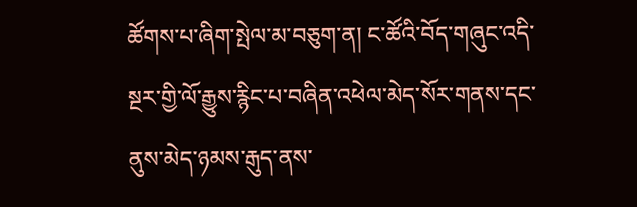ཚོགས་པ་ཞིག་སྤེལ་མ་བཅུག་ན། ང་ཚོའི་བོད་གཞུང་འདི་སྔར་གྱི་ལོ་རྒྱུས་རྙིང་པ་བཞིན་འཕེལ་མེད་སོར་གནས་དང་ནུས་མེད་ཉམས་རྒུད་ནས་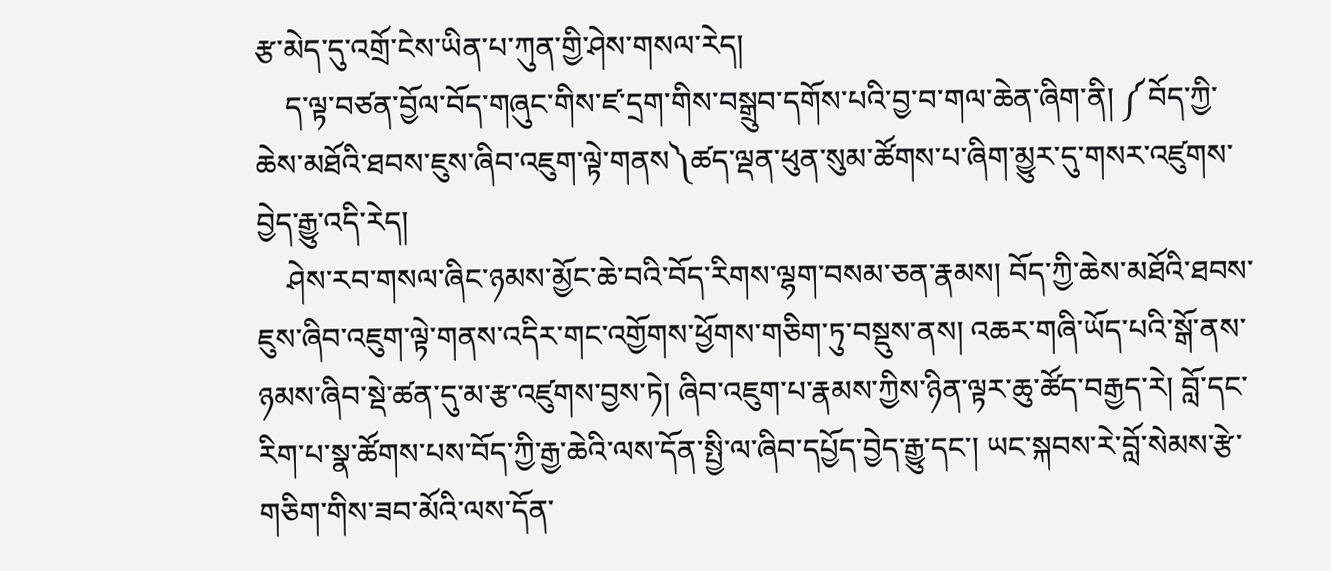རྩ་མེད་དུ་འགྲོ་ངེས་ཡིན་པ་ཀུན་གྱི་ཤེས་གསལ་རེད།
    ད་ལྟ་བཙན་བྱོལ་བོད་གཞུང་གིས་ཛ་དྲག་གིས་བསྒྲུབ་དགོས་པའི་བྱ་བ་གལ་ཆེན་ཞིག་ནི། ༼བོད་ཀྱི་ཆེས་མཐོའི་ཐབས་ཇུས་ཞིབ་འཇུག་ལྟེ་གནས༽ཚད་ལྡན་ཕུན་སུམ་ཚོགས་པ་ཞིག་མྱུར་དུ་གསར་འཛུགས་བྱེད་རྒྱུ་འདི་རེད།
    ཤེས་རབ་གསལ་ཞིང་ཉམས་མྱོང་ཆེ་བའི་བོད་རིགས་ལྷག་བསམ་ཅན་རྣམས། བོད་ཀྱི་ཆེས་མཐོའི་ཐབས་ཇུས་ཞིབ་འཇུག་ལྟེ་གནས་འདིར་གང་འགྱོགས་ཕྱོགས་གཅིག་ཏུ་བསྡུས་ནས། འཆར་གཞི་ཡོད་པའི་སྒོ་ནས་ཉམས་ཞིབ་སྡེ་ཚན་དུ་མ་རྩ་འཛུགས་བྱས་ཏེ། ཞིབ་འཇུག་པ་རྣམས་ཀྱིས་ཉིན་ལྟར་ཆུ་ཚོད་བརྒྱད་རེ། བློ་དང་རིག་པ་སྣ་ཚོགས་པས་བོད་ཀྱི་རྒྱ་ཆེའི་ལས་དོན་སྤྱི་ལ་ཞིབ་དཔྱོད་བྱེད་རྒྱུ་དང་། ཡང་སྐབས་རེ་བློ་སེམས་རྩེ་གཅིག་གིས་ཟབ་མོའི་ལས་དོན་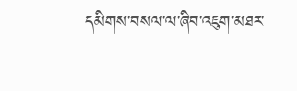དམིགས་བསལ་ལ་ཞིབ་འཇུག་མཐར་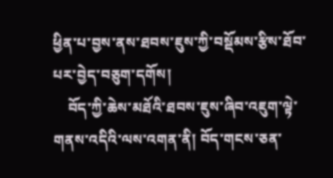ཕྱིན་པ་བྱས་ནས་ཐབས་ཇུས་ཀྱི་བསྡོམས་རྩིས་ཐོབ་པར་བྱེད་བཅུག་དགོས།
    བོད་ཀྱི་ཆེས་མཐོའི་ཐབས་ཇུས་ཞིབ་འཇུག་ལྟེ་གནས་འདིའི་ལས་འགན་ནི། བོད་གངས་ཅན་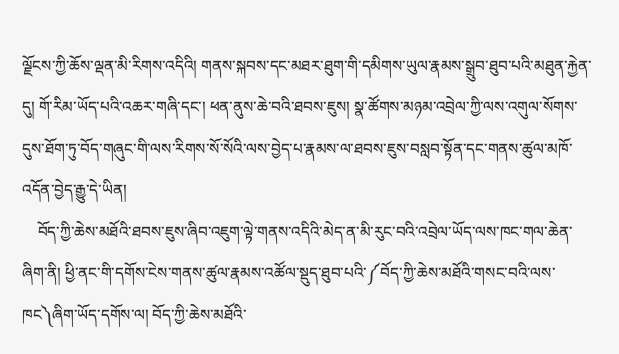ལྗོངས་ཀྱི་ཆོས་ལྡན་མི་རིགས་འདིའི། གནས་སྐབས་དང་མཐར་ཐུག་གི་དམིགས་ཡུལ་རྣམས་སྒྲུབ་ཐུབ་པའི་མཐུན་རྐྱེན་དུ། གོ་རིམ་ཡོད་པའི་འཆར་གཞི་དང་། ཕན་ནུས་ཆེ་བའི་ཐབས་ཇུས། སྣ་ཚོགས་མཉམ་འབྲེལ་ཀྱི་ལས་འགུལ་སོགས་དུས་ཐོག་ཏུ་བོད་གཞུང་གི་ལས་རིགས་སོ་སོའི་ལས་བྱེད་པ་རྣམས་ལ་ཐབས་ཇུས་བསླབ་སྟོན་དང་གནས་ཚུལ་མཁོ་འདོན་བྱེད་རྒྱུ་དེ་ཡིན།
    བོད་ཀྱི་ཆེས་མཐོའི་ཐབས་ཇུས་ཞིབ་འཇུག་ལྟེ་གནས་འདིའི་མེད་ན་མི་རུང་བའི་འབྲེལ་ཡོད་ལས་ཁང་གལ་ཆེན་ཞིག་ནི། ཕྱི་ནང་གི་དགོས་ངེས་གནས་ཚུལ་རྣམས་འཚོལ་སྡུད་ཐུབ་པའི་༼བོད་ཀྱི་ཆེས་མཐོའི་གསང་བའི་ལས་ཁང༽ཞིག་ཡོད་དགོས་ལ། བོད་ཀྱི་ཆེས་མཐོའི་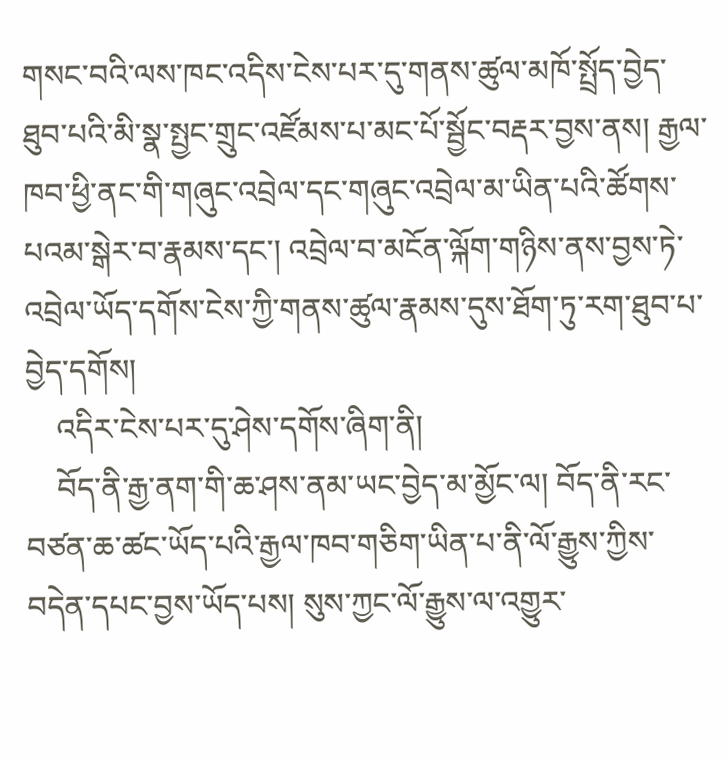གསང་བའི་ལས་ཁང་འདིས་ངེས་པར་དུ་གནས་ཚུལ་མཁོ་སྤྲོད་བྱེད་ཐུབ་པའི་མི་སྣ་སྤྱང་གྲུང་འཛོམས་པ་མང་པོ་སྦྱོང་བརྡར་བྱས་ནས། རྒྱལ་ཁབ་ཕྱི་ནང་གི་གཞུང་འབྲེལ་དང་གཞུང་འབྲེལ་མ་ཡིན་པའི་ཚོགས་པའམ་སྒེར་བ་རྣམས་དང་། འབྲེལ་བ་མངོན་ལྐོག་གཉིས་ནས་བྱས་ཏེ་འབྲེལ་ཡོད་དགོས་ངེས་ཀྱི་གནས་ཚུལ་རྣམས་དུས་ཐོག་ཏུ་རག་ཐུབ་པ་བྱེད་དགོས།
    འདིར་ངེས་པར་དུ་ཤེས་དགོས་ཞིག་ནི།
    བོད་ནི་རྒྱ་ནག་གི་ཆ་ཤས་ནམ་ཡང་བྱེད་མ་མྱོང་ལ། བོད་ནི་རང་བཙན་ཆ་ཚང་ཡོད་པའི་རྒྱལ་ཁབ་གཅིག་ཡིན་པ་ནི་ལོ་རྒྱུས་ཀྱིས་བདེན་དཔང་བྱས་ཡོད་པས། སུས་ཀྱང་ལོ་རྒྱུས་ལ་འགྱུར་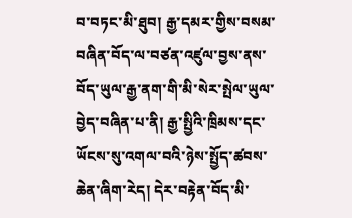བ་བཏང་མི་ཐུབ། རྒྱ་དམར་གྱིས་བསམ་བཞིན་བོད་ལ་བཙན་འཛུལ་བྱས་ནས་བོད་ཡུལ་རྒྱ་ནག་གི་མི་སེར་སྤེལ་ཡུལ་བྱེད་བཞིན་པ་ནི། རྒྱ་སྤྱིའི་ཁྲིམས་དང་ཡོངས་སུ་འགལ་བའི་ཉེས་སྤྱོད་ཚབས་ཆེན་ཞིག་རེད། དེར་བརྟེན་བོད་མི་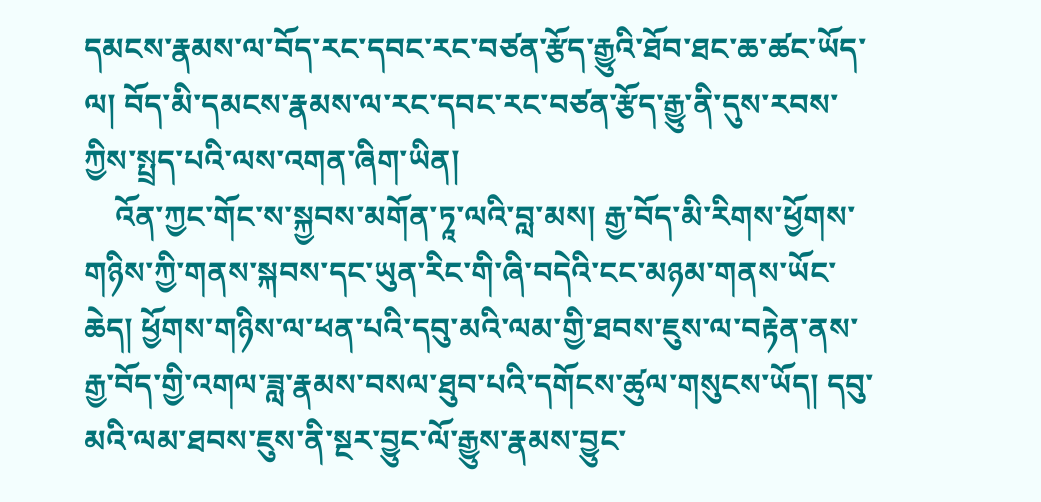དམངས་རྣམས་ལ་བོད་རང་དབང་རང་བཙན་རྩོད་རྒྱུའི་ཐོབ་ཐང་ཆ་ཚང་ཡོད་ལ། བོད་མི་དམངས་རྣམས་ལ་རང་དབང་རང་བཙན་རྩོད་རྒྱུ་ནི་དུས་རབས་ཀྱིས་སྤྲད་པའི་ལས་འགན་ཞིག་ཡིན།
    འོན་ཀྱང་གོང་ས་སྐྱབས་མགོན་ཏཱ་ལའི་བླ་མས། རྒྱ་བོད་མི་རིགས་ཕྱོགས་གཉིས་ཀྱི་གནས་སྐབས་དང་ཡུན་རིང་གི་ཞི་བདེའི་ངང་མཉམ་གནས་ཡོང་ཆེད། ཕྱོགས་གཉིས་ལ་ཕན་པའི་དབུ་མའི་ལམ་གྱི་ཐབས་ཇུས་ལ་བརྟེན་ནས་རྒྱ་བོད་གྱི་འགལ་ཟླ་རྣམས་བསལ་ཐུབ་པའི་དགོངས་ཚུལ་གསུངས་ཡོད། དབུ་མའི་ལམ་ཐབས་ཇུས་ནི་སྔར་བྱུང་ལོ་རྒྱུས་རྣམས་བྱུང་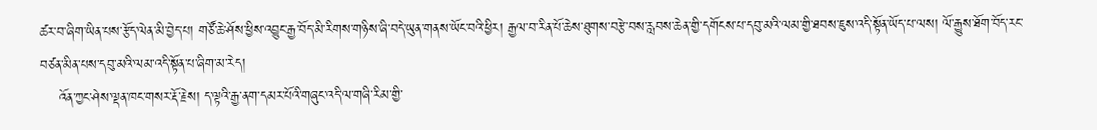ཚར་བ་ཞིག་ཡིན་པས་རྩོད་ལེན་མི་བྱེད་པ། གཙོ་ཆེ་ཤོས་ཕྱིས་འབྱུང་རྒྱ་བོད་མི་རིགས་གཉིས་ཞི་བདེ་ཡུན་གནས་ཡོང་བའི་ཕྱིར། རྒྱལ་བ་རིན་པོ་ཆེས་ཐུགས་བརྩེ་བས་རླབས་ཆེན་གྱི་དགོངས་པ་དབུ་མའི་ལམ་གྱི་ཐབས་ཇུས་འདི་སྟོན་ཡོད་པ་ལས། ལོ་རྒྱུས་ཐོག་བོད་རང་བཙན་མིན་པས་དབུ་མའི་ལམ་འདི་སྟོན་པ་ཞིག་མ་རེད།
    འོན་ཀྱང་ཤེས་ལྡན་ཁང་གསར་རྡོ་རྗེས། ད་ལྟའི་རྒྱ་ནག་དམར་པོའི་གཞུང་འདི་ལ་གཞི་རིམ་གྱི་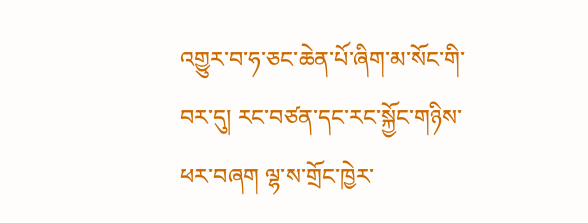འགྱུར་བ་ཧ་ཅང་ཆེན་པོ་ཞིག་མ་སོང་གི་བར་དུ། རང་བཙན་དང་རང་སྐྱོང་གཉིས་ཕར་བཞག ལྷ་ས་གྲོང་ཁྱེར་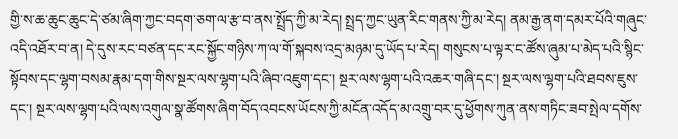གྱི་ས་ཆ་ཆུང་ཆུང་དེ་ཙམ་ཞིག་ཀྱང་བདག་ཅག་ལ་རྩ་བ་ནས་སྤྲོད་ཀྱི་མ་རེད། སྤྲད་ཀྱང་ཡུན་རིང་གནས་ཀྱི་མ་རེད། ནམ་རྒྱ་ནག་དམར་པོའི་གཞུང་འདི་འཐོར་བ་ན། དེ་དུས་རང་བཙན་དང་རང་སྐྱོང་གཉིས་ཀ་ལ་གོ་སྐབས་འདྲ་མཉམ་དུ་ཡོད་པ་རེད། གསུངས་པ་ལྟར་ང་ཚོས་ཞུམ་པ་མེད་པའི་སྙིང་སྟོབས་དང་ལྷག་བསམ་རྣམ་དག་གིས་སྔར་ལས་ལྷག་པའི་ཞིབ་འཇུག་དང་། སྔར་ལས་ལྷག་པའི་འཆར་གཞི་དང་། སྔར་ལས་ལྷག་པའི་ཐབས་ཇུས་དང་། སྔར་ལས་ལྷག་པའི་ལས་འགུལ་སྣ་ཚོགས་ཞིག་བོད་འབངས་ཡོངས་ཀྱི་མངོན་འདོད་མ་འགྲུ་བར་དུ་ཕྱོགས་ཀུན་ནས་གཏིང་ཟབ་སྤེལ་དགོས་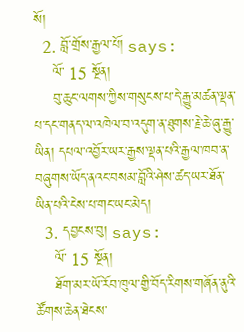སོ།
  2. བློ་གྲོས་རྒྱལ་པོ། says:
    ལོ་ 15 སྔོན།
    བུ་ཆུང་ལགས་ཀྱིས་གསུངས་པ་དེ་རྒྱུ་མཚན་ལྡན་པ་དང་གནད་ལ་འཁེལ་བ་འདུག་ན་ཐུགས་རྗེ་ཆེ་ཞུ་རྒྱུ་ཡིན། དཔལ་འབྱོར་ཡར་རྒྱས་ལྡན་པའི་རྒྱལ་ཁབ་ན་བཞུགས་ཡོད་ནའང་བསམ་བློའི་ཤེས་ཚད་ཡར་ཐོན་ཡིན་པའི་ངེས་པ་གང་ཡང་མེད།
  3. དབྱངས་བུ། says:
    ལོ་ 15 སྔོན།
    ཐོག་མར་ཡོ་རོབ་ཁུལ་གྱི་བོད་རིགས་གཞོན་ནུའི་ཚོགས་ཆེན་ཐེངས་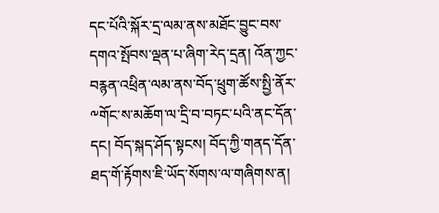དང་པོའི་སྐོར་དྲ་ལམ་ནས་མཐོང་བྱུང་བས་དགའ་སྤོབས་ལྡན་པ་ཞིག་རེད་དྲན། འོན་ཀྱང་བརྙན་འཕྲིན་ལམ་ནས་བོད་ཕྲུག་ཚོས་སྤྱི་ནོར་༸གོང་ས་མཆོག་ལ་དྲི་བ་བཏང་པའི་ནང་དོན་དང། བོད་སྐད་ཤོད་སྟངས། བོད་ཀྱི་གནད་དོན་ཐད་གོ་རྟོགས་ཇི་ཡོད་སོགས་ལ་གཞིགས་ན།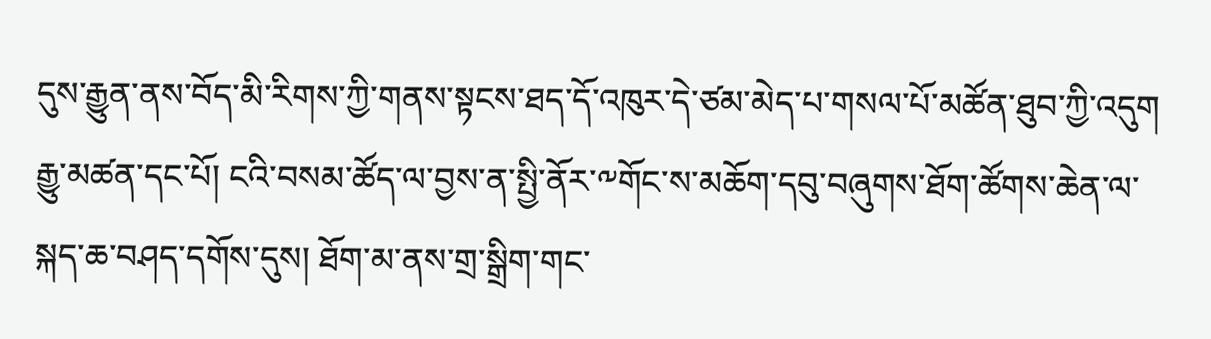དུས་རྒྱུན་ནས་བོད་མི་རིགས་ཀྱི་གནས་སྟངས་ཐད་དོ་འཁུར་དེ་ཙམ་མེད་པ་གསལ་པོ་མཚོན་ཐུབ་ཀྱི་འདུག རྒྱུ་མཚན་དང་པོ། ངའི་བསམ་ཚོད་ལ་བྱས་ན་སྤྱི་ནོར་༸གོང་ས་མཆོག་དབུ་བཞུགས་ཐོག་ཚོགས་ཆེན་ལ་སྐད་ཆ་བཤད་དགོས་དུས། ཐོག་མ་ནས་གྲ་སྒྲིག་གང་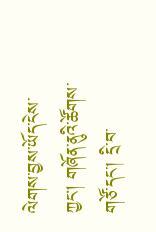ལེགས་བྱས་ཡོད་ངེས་ཀྱང། གཞོན་ནུའི་ཚོགས་གཙོ་དང་། དྲི་བ་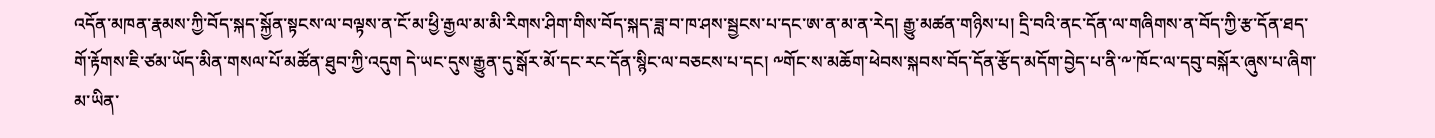འདོན་མཁན་རྣམས་ཀྱི་བོད་སྐད་སྐྱོན་སྟངས་ལ་བལྟས་ན་ངོ་མ་ཕྱི་རྒྱལ་མ་མི་རིགས་ཤིག་གིས་བོད་སྐད་ཟླ་བ་ཁ་ཤས་སྦྱངས་པ་དང་ཨ་ན་མ་ན་རེད། རྒྱུ་མཚན་གཉིས་པ། དྲི་བའི་ནང་དོན་ལ་གཞིགས་ན་བོད་ཀྱི་རྩ་དོན་ཐད་གོ་རྟོགས་ཇི་ཙམ་ཡོད་མིན་གསལ་པོ་མཚོན་ཐུབ་ཀྱི་འདུག དེ་ཡང་དུས་རྒྱུན་དུ་སྒོར་མོ་དང་རང་དོན་སྙིང་ལ་བཅངས་པ་དང། ༸གོང་ས་མཆོག་ཕེབས་སྐབས་བོད་དོན་རྩོད་མདོག་བྱེད་པ་ནི་༸་ཁོང་ལ་དབུ་བསྐོར་ཞུས་པ་ཞིག་མ་ཡིན་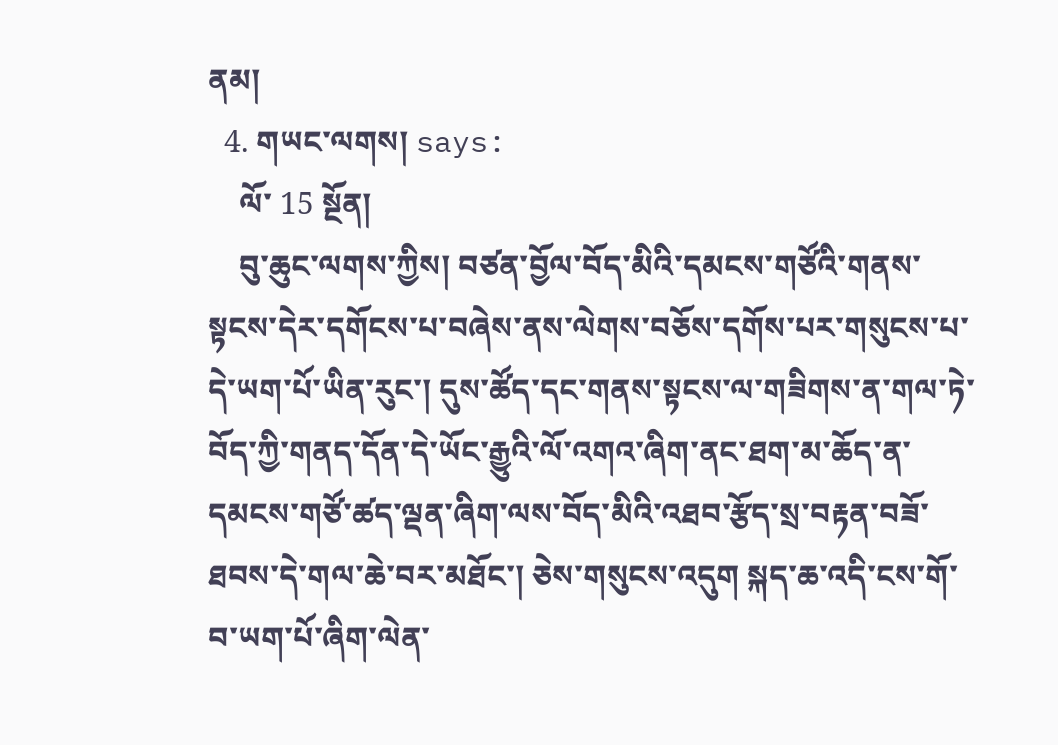ནམ།
  4. གཡང་ལགས། says:
    ལོ་ 15 སྔོན།
    བུ་ཆུང་ལགས་ཀྱིས། བཙན་བྱོལ་བོད་མིའི་དམངས་གཙོའི་གནས་སྟངས་དེར་དགོངས་པ་བཞེས་ནས་ལེགས་བཅོས་དགོས་པར་གསུངས་པ་དེ་ཡག་པོ་ཡིན་རུང་། དུས་ཚོད་དང་གནས་སྟངས་ལ་གཟིགས་ན་གལ་ཏེ་བོད་ཀྱི་གནད་དོན་དེ་ཡོང་རྒྱུའི་ལོ་འགའ་ཞིག་ནང་ཐག་མ་ཆོད་ན་དམངས་གཙོ་ཚད་ལྡན་ཞིག་ལས་བོད་མིའི་འཐབ་རྩོད་སྲ་བརྟན་བཟོ་ཐབས་དེ་གལ་ཆེ་བར་མཐོང་། ཅེས་གསུངས་འདུག སྐད་ཆ་འདི་ངས་གོ་བ་ཡག་པོ་ཞིག་ལེན་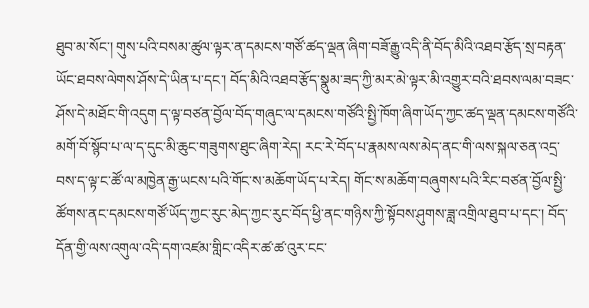ཐུབ་མ་སོང་། གུས་པའི་བསམ་ཚུལ་ལྟར་ན་དམངས་གཙོ་ཚད་ལྡན་ཞིག་བཟོ་རྒྱུ་འདི་ནི་བོད་མིའི་འཐབ་རྩོད་སྲ་བརྟན་ཡོང་ཐབས་ལེགས་ཤོས་དེ་ཡིན་པ་དང་། བོད་མིའི་འཐབ་རྩོད་སྣུམ་ཟད་ཀྱི་མར་མེ་ལྟར་མི་འགྱུར་བའི་ཐབས་ལམ་བཟང་ཤོས་དེ་མཐོང་གི་འདུག ད་ལྟ་བཙན་བྱོལ་བོད་གཞུང་ལ་དམངས་གཙོའི་སྤྱི་ཁོག་ཞིག་ཡོད་ཀྱང་ཚད་ལྡན་དམངས་གཙོའི་མགོ་བོ་སྙོབ་པ་ལ་ད་དུང་མི་ཆུང་གཟུགས་ཐུང་ཞིག་རེད། རང་རེ་བོད་པ་རྣམས་ལས་མེད་ནང་གི་ལས་སྐལ་ཅན་འདྲ་བས་ད་ལྟ་ང་ཚོ་ལ་མཁྱེན་རྒྱ་ཡངས་པའི་གོང་ས་མཆོག་ཡོད་པ་རེད། གོང་ས་མཆོག་བཞུགས་པའི་རིང་བཙན་བྱོལ་སྤྱི་ཚོགས་ནང་དམངས་གཙོ་ཡོད་ཀྱང་རུང་མེད་ཀྱང་རུང་བོད་ཕྱི་ནང་གཉིས་ཀྱི་སྟོབས་ཤུགས་ཟླ་འགྲིལ་ཐུབ་པ་དང་། བོད་དོན་གྱི་ལས་འགུལ་འདི་དག་འཛམ་གླིང་འདིར་ཚ་ཚ་འུར་ངང་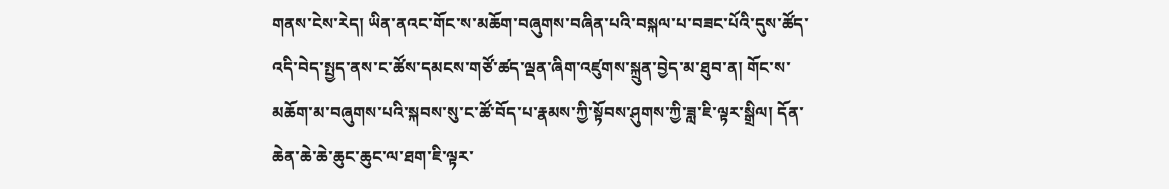གནས་ངེས་རེད། ཡིན་ནའང་གོང་ས་མཆོག་བཞུགས་བཞིན་པའི་བསྐལ་པ་བཟང་པོའི་དུས་ཚོད་འདི་བེད་སྤྱད་ནས་ང་ཚོས་དམངས་གཙོ་ཚད་ལྡན་ཞིག་འཛུགས་སྐྲུན་བྱེད་མ་ཐུབ་ན། གོང་ས་མཆོག་མ་བཞུགས་པའི་སྐབས་སུ་ང་ཚོ་བོད་པ་རྣམས་ཀྱི་སྟོབས་ཤུགས་ཀྱི་ཟླ་ཇི་ལྟར་སྒྲིལ། དོན་ཆེན་ཆེ་ཆེ་ཆུང་ཆུང་ལ་ཐག་ཇི་ལྟར་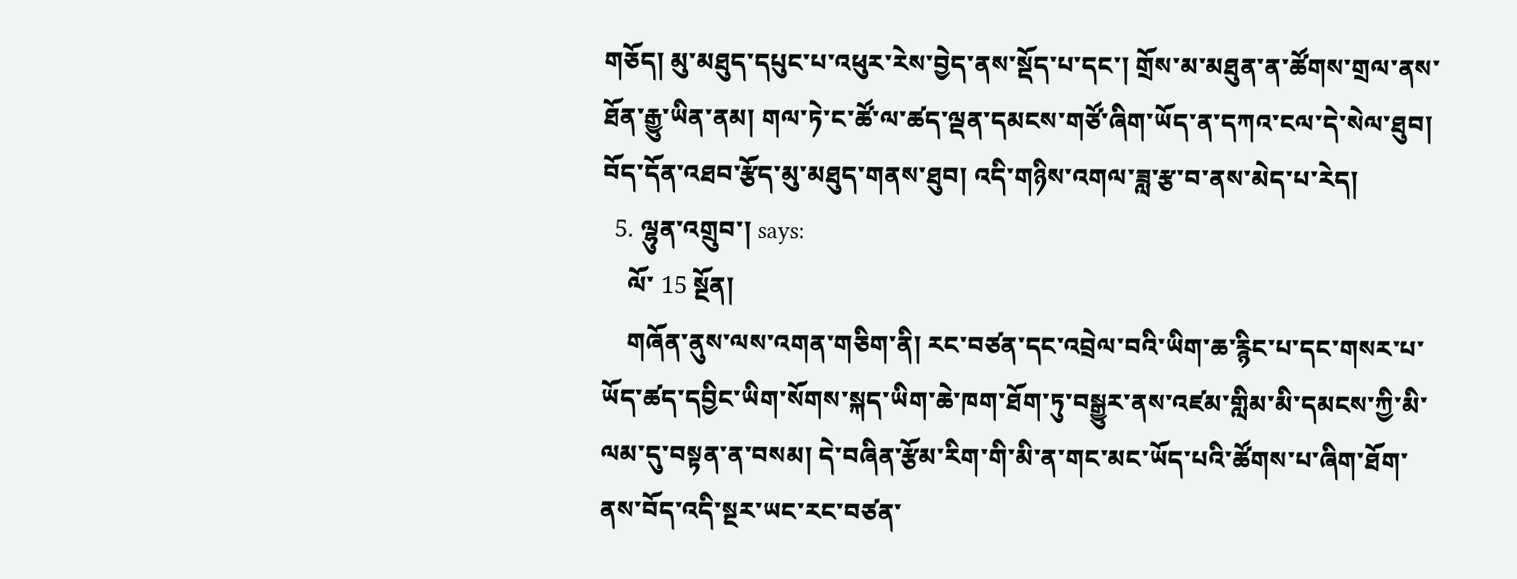གཅོད། མུ་མཐུད་དཔུང་པ་འཕུར་རེས་བྱེད་ནས་སྡོད་པ་དང་། གྲོས་མ་མཐུན་ན་ཚོགས་གྲལ་ནས་ཐོན་རྒྱུ་ཡིན་ནམ། གལ་ཏེ་ང་ཚོ་ལ་ཚད་ལྡན་དམངས་གཙོ་ཞིག་ཡོད་ན་དཀའ་ངལ་དེ་སེལ་ཐུབ། བོད་དོན་འཐབ་རྩོད་མུ་མཐུད་གནས་ཐུབ། འདི་གཉིས་འགལ་ཟླ་རྩ་བ་ནས་མེད་པ་རེད།
  5. ལྷུན་འགྲུབ་། says:
    ལོ་ 15 སྔོན།
    གཞོན་ནུས་ལས་འགན་གཅིག་ནི། རང་བཙན་དང་འབྲེལ་བའི་ཡིག་ཆ་རྙིང་པ་དང་གསར་པ་ཡོད་ཚད་དབྱིང་ཡིག་སོགས་སྐད་ཡིག་ཆེ་ཁག་ཐོག་ཏུ་བསྒྱུར་ནས་འཛམ་གླིམ་མི་དམངས་ཀྱི་མི་ལམ་དུ་བསྟན་ན་བསམ། དེ་བཞིན་རྩོམ་རིག་གི་མི་ན་གང་མང་ཡོད་པའི་ཚོགས་པ་ཞིག་ཐོག་ནས་བོད་འདི་སྔར་ཡང་རང་བཙན་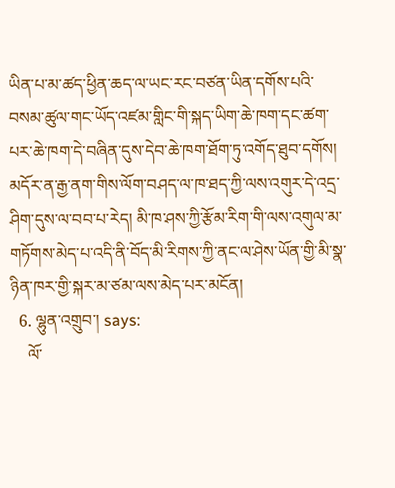ཡིན་པ་མ་ཚད་ཕྱིན་ཆད་ལ་ཡང་རང་བཙན་ཡིན་དགོས་པའི་བསམ་ཚུལ་གང་ཡོད་འཛམ་གླིང་གི་སྐད་ཡིག་ཆེ་ཁག་དང་ཚག་པར་ཆེ་ཁག་དེ་བཞིན་དུས་དེབ་ཆེ་ཁག་ཐོག་ཏུ་འགོད་ཐུབ་དགོས། མདོར་ན་རྒྱ་ནག་གིས་ལོག་བཤད་ལ་ཁ་ཐད་ཀྱི་ལས་འགུར་དེ་འདྲ་ཤིག་དུས་ལ་བབ་པ་རེད། མི་ཁ་ཤས་ཀྱི་རྩོམ་རིག་གི་ལས་འགུལ་མ་གཏོགས་མེད་པ་འདི་ནི་བོད་མི་རིགས་ཀྱི་ནང་ལ་ཤེས་ཡོན་གྱི་མི་སྣ་ཉིན་ཁར་གྱི་སྐར་མ་ཙམ་ལས་མེད་པར་མངོན།
  6. ལྷུན་འགྲུབ་། says:
    ལོ་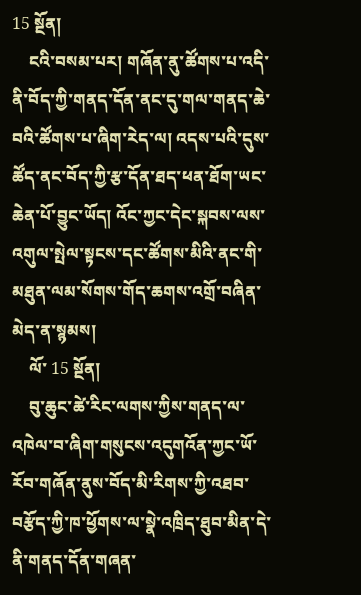15 སྔོན།
    ངའི་བསམ་པར། གཞོན་ནུ་ཚོགས་པ་འདི་ནི་བོད་ཀྱི་གནད་དོན་ནང་དུ་གལ་གནད་ཆེ་བའི་ཚོགས་པ་ཞིག་རེད་ལ། འདས་པའི་དུས་ཚོད་ནང་བོད་ཀྱི་རྩ་དོན་ཐད་ཕན་ཐོག་ཡང་ཆེན་པོ་བྱུང་ཡོད། འོང་ཀྱང་དེང་སྐབས་ལས་འགུལ་སྤེལ་སྟངས་དང་ཚོགས་མིའི་ནང་གི་མཐུན་ལམ་སོགས་གོད་ཆགས་འགྲོ་བཞིན་མེད་ན་སྙམས།
    ལོ་ 15 སྔོན།
    བུ་ཆུང་ཚེ་རིང་ལགས་ཀྱིས་གནད་ལ་འཁེལ་བ་ཞིག་གསུངས་འདུགའོན་ཀྱང་ཡོ་རོབ་གཞོན་ནུས་བོད་མི་རིགས་ཀྱི་འཐབ་བརྩོད་ཀྱི་ཁ་ཕྱོགས་ལ་སྣེ་འཁྲིད་ཐུབ་མིན་དེ་ནི་གནད་དོན་གཞན་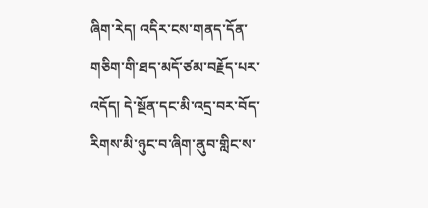ཞིག་རེད། འདིར་ངས་གནད་དོན་གཅིག་གི་ཐད་མདོ་ཙམ་བརྗོད་པར་འདོད། དེ་སྔོན་དང་མི་འདྲ་བར་བོད་རིགས་མི་ཉུང་བ་ཞིག་ནུབ་གླིང་ས་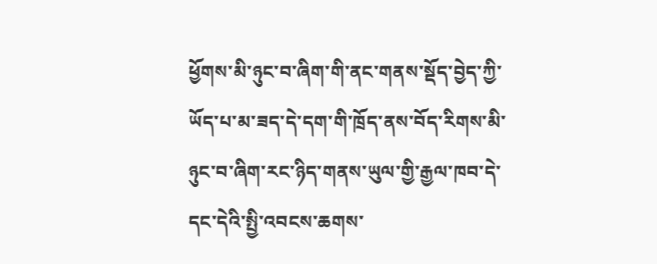ཕྱོགས་མི་ཉུང་བ་ཞིག་གི་ནང་གནས་སྡོད་བྱེད་ཀྱི་ཡོད་པ་མ་ཟད་དེ་དག་གི་ཁྲོད་ནས་བོད་རིགས་མི་ཉུང་བ་ཞིག་རང་ཉིད་གནས་ཡུལ་གྱི་རྒྱལ་ཁབ་དེ་དང་དེའི་སྤྱི་འབངས་ཆགས་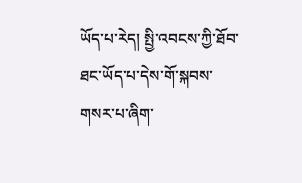ཡོད་པ་རེད། སྤྱི་འབངས་ཀྱི་ཐོབ་ཐང་ཡོད་པ་དེས་གོ་སྐབས་གསར་པ་ཞིག་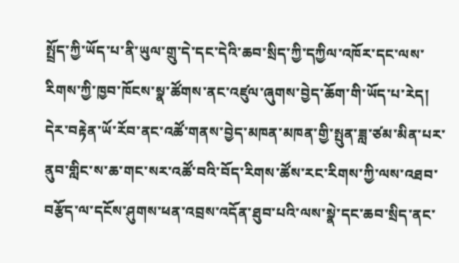སྤྲོད་ཀྱི་ཡོད་པ་ནི་ཡུལ་གྲུ་དེ་དང་དེའི་ཆབ་སྲིད་ཀྱི་དཀྱིལ་འཁོར་དང་ལས་རིགས་ཀྱི་ཁྱབ་ཁོངས་སྣ་ཚོགས་ནང་འཛུལ་ཞུགས་བྱེད་ཆོག་གི་ཡོད་པ་རེད། དེར་བརྟེན་ཡོ་རོབ་ནང་འཚོ་གནས་བྱེད་མཁན་མཁན་གྱི་སྤུན་ཟླ་ཙམ་མིན་པར་ནུབ་གླིང་ས་ཆ་གང་སར་འཚོ་བའི་བོད་རིགས་ཚོས་རང་རིགས་ཀྱི་ལས་འཐབ་བརྩོད་ལ་དངོས་ཤུགས་ཕན་འབྲས་འདོན་ཐུབ་པའི་ལས་སྣེ་དང་ཆབ་སྲིད་ནང་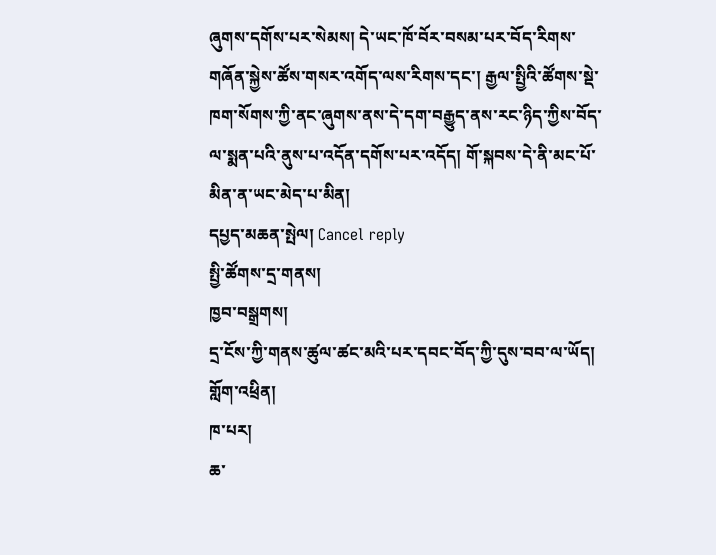ཞུགས་དགོས་པར་སེམས། དེ་ཡང་ཁོ་བོར་བསམ་པར་བོད་རིགས་གཞོན་སྐྱེས་ཚོས་གསར་འགོད་ལས་རིགས་དང་། རྒྱལ་སྤྱིའི་ཚོགས་སྡེ་ཁག་སོགས་ཀྱི་ནང་ཞུགས་ནས་དེ་དག་བརྒྱུད་ནས་རང་ཉིད་ཀྱིས་བོད་ལ་སྨན་པའི་ནུས་པ་འདོན་དགོས་པར་འདོད། གོ་སྐབས་དེ་ནི་མང་པོ་མིན་ན་ཡང་མེད་པ་མིན།
དཔྱད་མཆན་སྤེལ། Cancel reply
སྤྱི་ཚོགས་དྲ་གནས།
ཁྱབ་བསྒྲགས།
དྲ་ངོས་ཀྱི་གནས་ཚུལ་ཚང་མའི་པར་དབང་བོད་ཀྱི་དུས་བབ་ལ་ཡོད།
གློག་འཕྲིན།
ཁ་པར།
ཆ་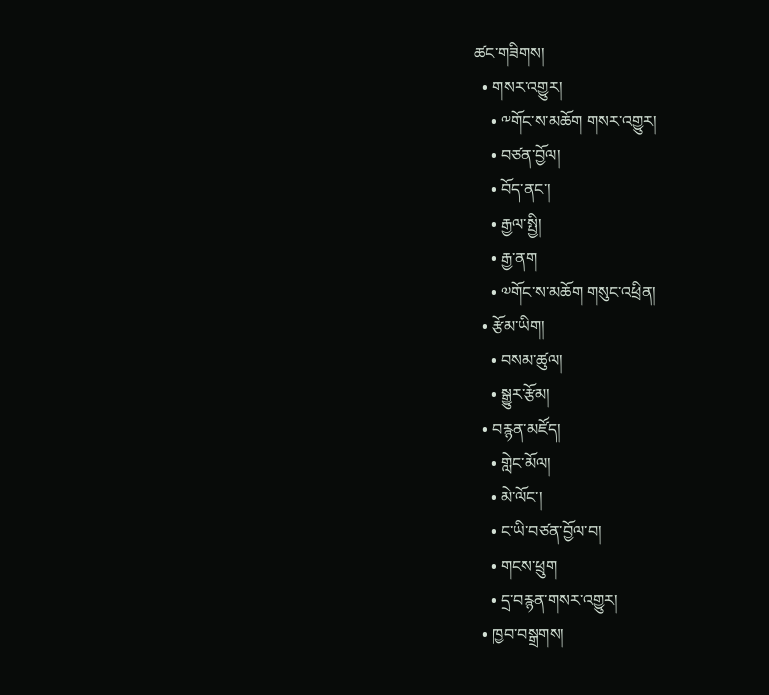ཚང་གཟིགས།
  • གསར་འགྱུར།
    • ༸གོང་ས་མཆོག གསར་འགྱུར།
    • བཙན་བྱོལ།
    • བོད་ནང་།
    • རྒྱལ་སྤྱི།
    • རྒྱ་ནག
    • ༧གོང་ས་མཆོག གསུང་འཕྲིན།
  • རྩོམ་ཡིག།
    • བསམ་ཚུལ།
    • སྒྱུར་རྩོམ།
  • བརྙན་མཛོད།
    • གླེང་མོལ།
    • མེ་ལོང་།
    • ང་ཡི་བཙན་བྱོལ་བ།
    • གངས་ཕྲུག
    • དྲ་བརྙན་གསར་འགྱུར།
  • ཁྱབ་བསྒྲགས།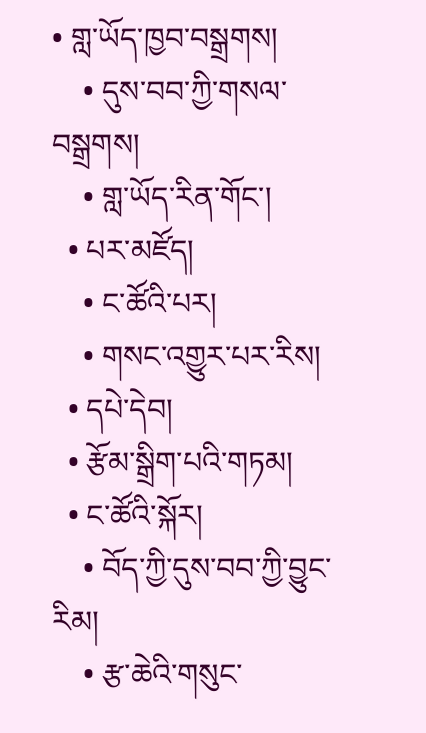• གླ་ཡོད་ཁྱབ་བསྒྲགས།
    • དུས་བབ་ཀྱི་གསལ་བསྒྲགས།
    • གླ་ཡོད་རིན་གོང་།
  • པར་མཛོད།
    • ང་ཚོའི་པར།
    • གསང་འགྱུར་པར་རིས།
  • དཔེ་དེབ།
  • རྩོམ་སྒྲིག་པའི་གཏམ།
  • ང་ཚོའི་སྐོར།
    • བོད་ཀྱི་དུས་བབ་ཀྱི་བྱུང་རིམ།
    • རྩ་ཆེའི་གསུང་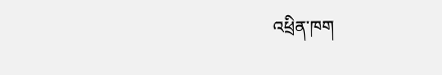འཕྲིན་ཁག